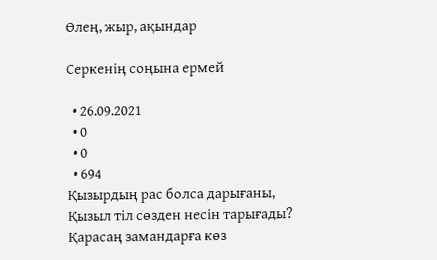Өлең, жыр, ақындар

Серкенің соңына ермей

  • 26.09.2021
  • 0
  • 0
  • 694
Қызырдың рас болса дарығаны,
Қызыл тіл сөзден несін тарығады?
Қарасаң замандарға көз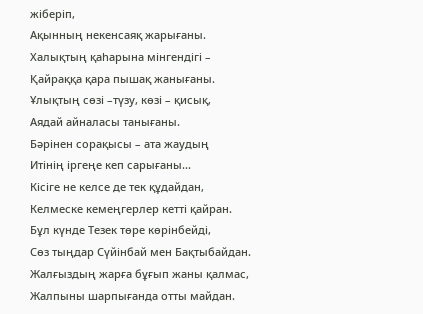жіберіп,
Ақынның некенсаяқ жарығаны.
Халықтың қаһарына мінгендігі –
Қайраққа қара пышақ жанығаны.
Ұлықтың сөзі –түзу, көзі – қисық,
Аядай айналасы танығаны.
Бәрінен сорақысы – ата жаудың
Итінің іргеңе кеп сарығаны...
Кісіге не келсе де тек құдайдан,
Келмеске кемеңгерлер кетті қайран.
Бұл күнде Тезек төре көрінбейді,
Сөз тыңдар Сүйінбай мен Бақтыбайдан.
Жалғыздың жарға бұғып жаны қалмас,
Жалпыны шарпығанда отты майдан.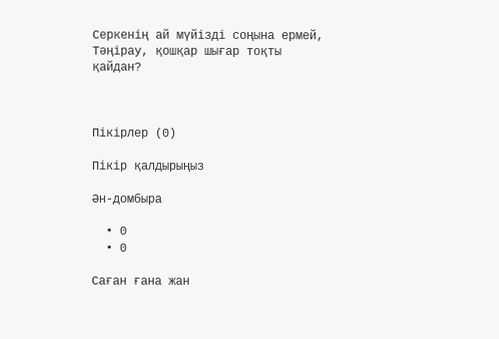Серкенің ай мүйізді соңына ермей,
Тәңірау, қошқар шығар тоқты қайдан?



Пікірлер (0)

Пікір қалдырыңыз

Ән-домбыра

  • 0
  • 0

Саған ғана жан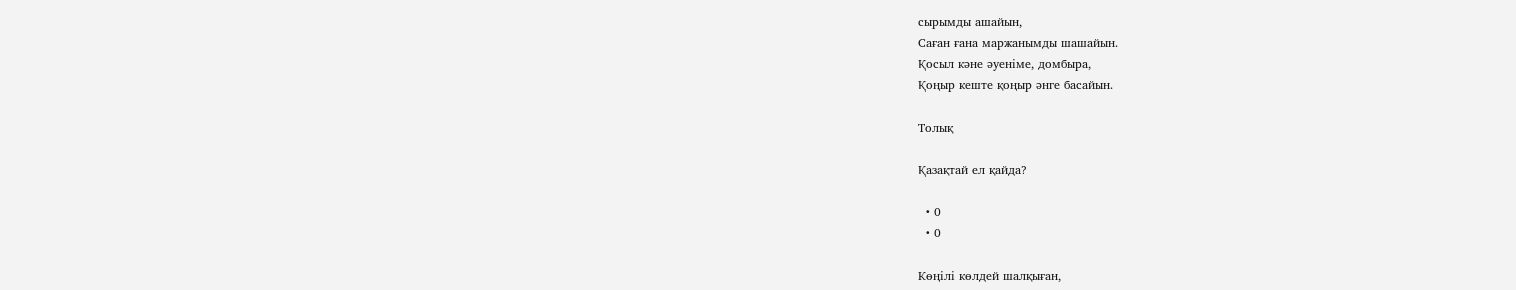сырымды ашайын,
Саған ғана маржанымды шашайын.
Қосыл кәне әуеніме, домбыра,
Қоңыр кеште қоңыр әнге басайын.

Толық

Қазақтай ел қайда?

  • 0
  • 0

Көңілі көлдей шалқыған,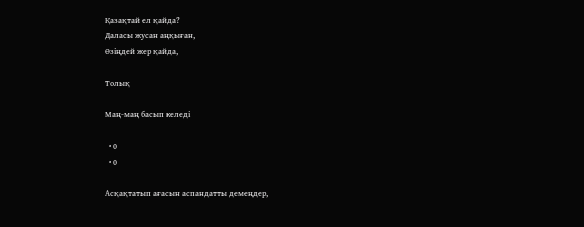Қазақтай ел қайда?
Даласы жусан аңқыған,
Өзіңдей жер қайда,

Толық

Маң-маң басып келеді

  • 0
  • 0

Асқақтатып ағасын аспандатты демеңдер,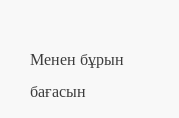Менен бұрын бағасын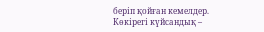беріп қойған кемелдер.
Көкірегі күйсандық –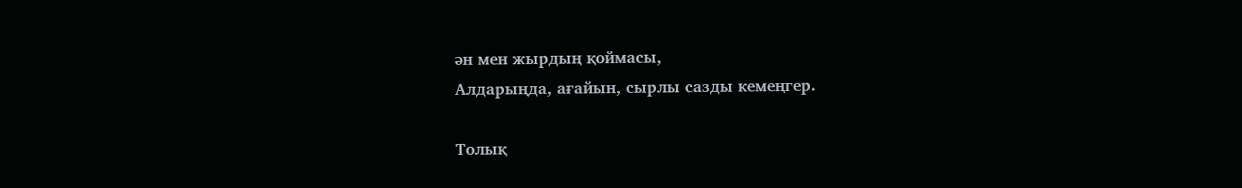ән мен жырдың қоймасы,
Алдарыңда, ағайын, сырлы сазды кемеңгер.

Толық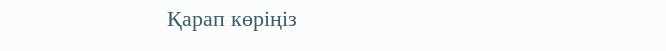Қарап көріңіз